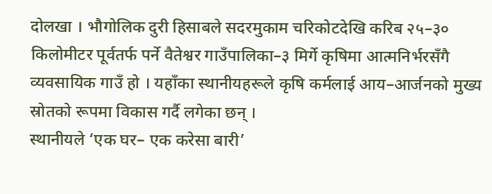दोलखा । भौगोलिक दुरी हिसाबले सदरमुकाम चरिकोटदेखि करिब २५–३० किलोमीटर पूर्वतर्फ पर्ने वैतेश्वर गाउँपालिका–३ मिर्गे कृषिमा आत्मनिर्भरसँगै व्यवसायिक गाउँ हो । यहाँका स्थानीयहरूले कृषि कर्मलाई आय–आर्जनको मुख्य स्रोतको रूपमा विकास गर्दै लगेका छन् ।
स्थानीयले ‘एक घर– एक करेसा बारी’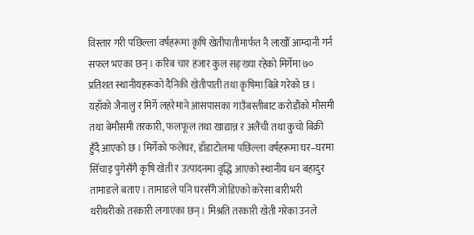विस्तार गरी पछिल्ला वर्षहरूमा कृषि खेतीपातीमार्फत नै लाखौँ आम्दानी गर्न सफल भएका छन् । करिब चार हजार कुल सङ्ख्या रहेको मिर्गेमा ७० प्रतिशत स्थानीयहरूको दैनिकी खेतीपाती तथा कृषिमा बित्ने गरेको छ । यहाँको जैनालु र मिर्गे लहरेमाने आसपासका गाउँबस्तीबाट करोडौंको मौसमी तथा बेमौसमी तरकारी, फलफूल तथा खाद्यान्न र अलैंची तथा कुचो बिक्री हुँदै आएको छ । मिर्गेको फलेघर, डाँडाटोलमा पछिल्ला वर्षहरूमा घर–घरमा सिँचाइ पुगेसँगै कृषि खेती र उत्पादनमा वृद्धि आएको स्थानीय धन बहादुर तामाङले बताए । तामाङले पनि घरसँगै जोडिएको करेसा बारीभरी थरीथरीको तरकारी लगाएका छन् । मिश्रति तरकारी खेती गरेका उनले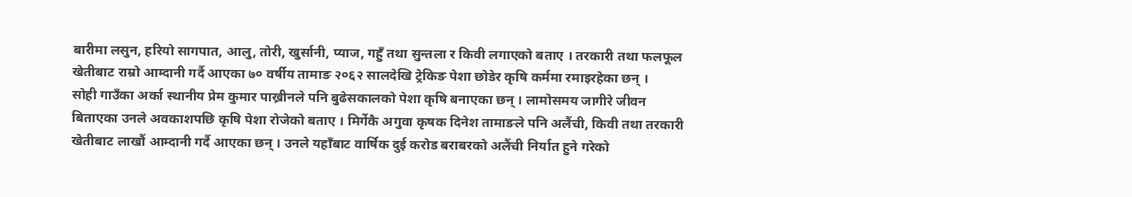बारीमा लसुन, हरियो सागपात, आलु, तोरी, खुर्सानी, प्याज, गहुँ तथा सुन्तला र किवी लगाएको बताए । तरकारी तथा फलफूल खेतीबाट राम्रो आम्दानी गर्दै आएका ७० वर्षीय तामाङ २०६२ सालदेखि ट्रेकिङ पेशा छोडेर कृषि कर्ममा रमाइरहेका छन् ।
सोही गाउँका अर्का स्थानीय प्रेम कुमार पाख्रीनले पनि बुढेसकालको पेशा कृषि बनाएका छन् । लामोसमय जागीरे जीवन बिताएका उनले अवकाशपछि कृषि पेशा रोजेको बताए । मिर्गेकै अगुवा कृषक दिनेश तामाङले पनि अलैंची, किवी तथा तरकारी खेतीबाट लाखौं आम्दानी गर्दै आएका छन् । उनले यहाँबाट वार्षिक दुई करोड बराबरको अलैंची निर्यात हुने गरेको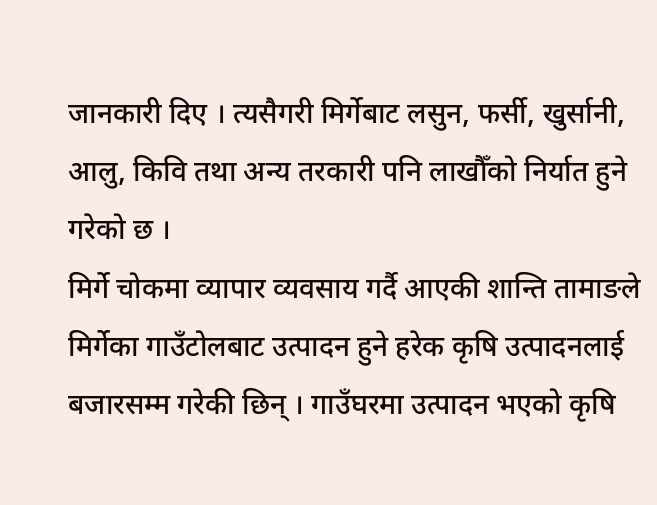जानकारी दिए । त्यसैगरी मिर्गेबाट लसुन, फर्सी, खुर्सानी, आलु, किवि तथा अन्य तरकारी पनि लाखौँको निर्यात हुने गरेको छ ।
मिर्गे चोकमा व्यापार व्यवसाय गर्दै आएकी शान्ति तामाङले मिर्गेका गाउँटोलबाट उत्पादन हुने हरेक कृषि उत्पादनलाई बजारसम्म गरेकी छिन् । गाउँघरमा उत्पादन भएको कृषि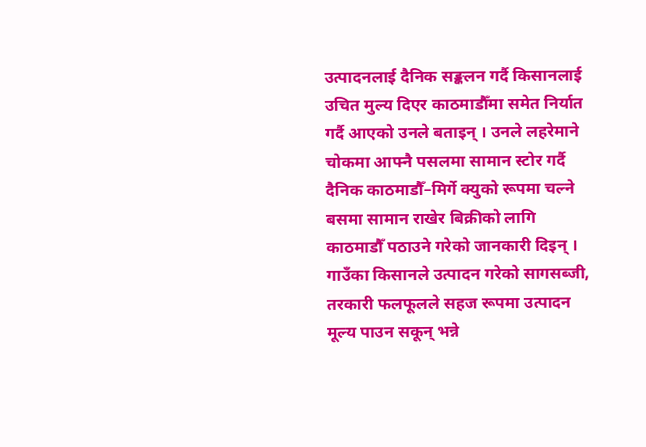उत्पादनलाई दैनिक सङ्कलन गर्दै किसानलाई उचित मुल्य दिएर काठमाडौँमा समेत निर्यात गर्दै आएको उनले बताइन् । उनले लहरेमाने चोकमा आफ्नै पसलमा सामान स्टोर गर्दै दैनिक काठमाडौँ–मिर्गे क्युको रूपमा चल्ने बसमा सामान राखेर बिक्रीको लागि काठमाडौँ पठाउने गरेको जानकारी दिइन् । गाउँका किसानले उत्पादन गरेको सागसब्जी, तरकारी फलफूलले सहज रूपमा उत्पादन मूल्य पाउन सकून् भन्ने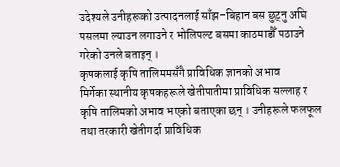उदेश्यले उनीहरूको उत्पादनलाई साँझ–बिहान बस छुट्नु अघि पसलमा ल्याउन लगाउने र भोलिपल्ट बसमा काठमाडौँ पठाउने गरेको उनले बताइन् ।
कृषकलाई कृषि तालिममसँगै प्राविधिक ज्ञानको अभाव
मिर्गेका स्थानीय कृषकहरूले खेतीपातीमा प्राविधिक सल्लाह र कृषि तालिमको अभाव भएको बताएका छन् । उनीहरूले फलफूल तथा तरकारी खेतीगर्दा प्राविधिक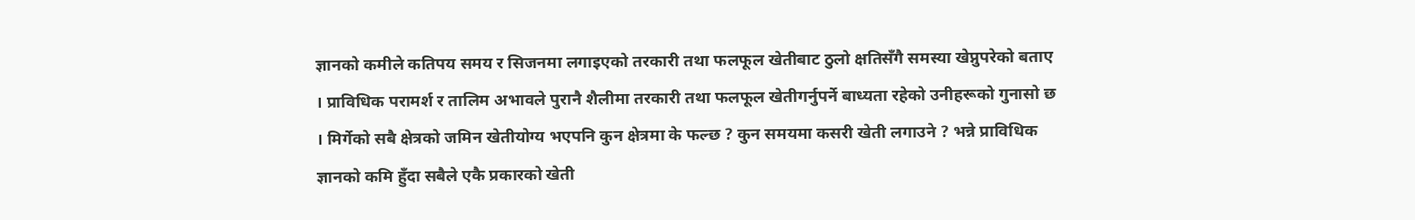ज्ञानको कमीले कतिपय समय र सिजनमा लगाइएको तरकारी तथा फलफूल खेतीबाट ठुलो क्षतिसँगै समस्या खेप्नुपरेको बताए । प्राविधिक परामर्श र तालिम अभावले पुरानै शैलीमा तरकारी तथा फलफूल खेतीगर्नुपर्ने बाध्यता रहेको उनीहरूको गुनासो छ । मिर्गेको सबै क्षेत्रको जमिन खेतीयोग्य भएपनि कुन क्षेत्रमा के फल्छ ? कुन समयमा कसरी खेती लगाउने ? भन्ने प्राविधिक ज्ञानको कमि हुँदा सबैले एकै प्रकारको खेती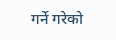गर्ने गरेको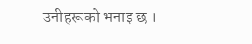उनीहरूको भनाइ छ ।